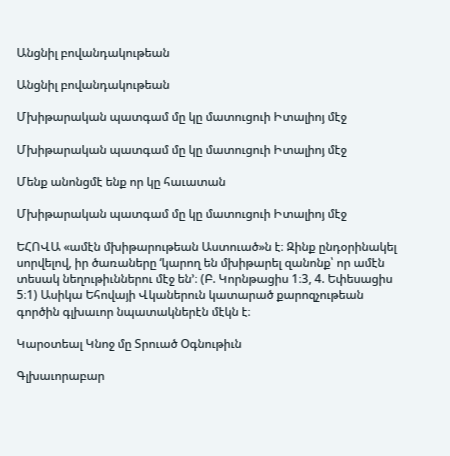Անցնիլ բովանդակութեան

Անցնիլ բովանդակութեան

Մխիթարական պատգամ մը կը մատուցուի Իտալիոյ մէջ

Մխիթարական պատգամ մը կը մատուցուի Իտալիոյ մէջ

Մենք անոնցմէ ենք որ կը հաւատան

Մխիթարական պատգամ մը կը մատուցուի Իտալիոյ մէջ

ԵՀՈՎԱ «ամէն մխիթարութեան Աստուած»ն է։ Զինք ընդօրինակել սորվելով, իր ծառաները ‘կարող են մխիթարել զանոնք՝ որ ամէն տեսակ նեղութիւններու մէջ են’։ (Բ. Կորնթացիս 1։3, 4. Եփեսացիս 5։1) Ասիկա Եհովայի Վկաներուն կատարած քարոզչութեան գործին գլխաւոր նպատակներէն մէկն է։

Կարօտեալ Կնոջ մը Տրուած Օգնութիւն

Գլխաւորաբար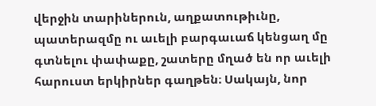վերջին տարիներուն, աղքատութիւնը, պատերազմը ու աւելի բարգաւաճ կենցաղ մը գտնելու փափաքը, շատերը մղած են որ աւելի հարուստ երկիրներ գաղթեն։ Սակայն, նոր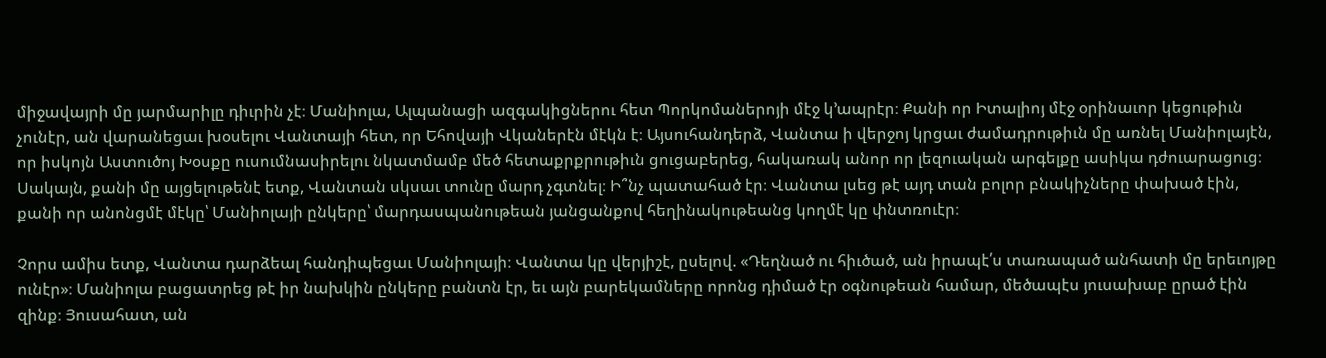միջավայրի մը յարմարիլը դիւրին չէ։ Մանիոլա, Ալպանացի ազգակիցներու հետ Պորկոմաներոյի մէջ կ’ապրէր։ Քանի որ Իտալիոյ մէջ օրինաւոր կեցութիւն չունէր, ան վարանեցաւ խօսելու Վանտայի հետ, որ Եհովայի Վկաներէն մէկն է։ Այսուհանդերձ, Վանտա ի վերջոյ կրցաւ ժամադրութիւն մը առնել Մանիոլայէն, որ իսկոյն Աստուծոյ Խօսքը ուսումնասիրելու նկատմամբ մեծ հետաքրքրութիւն ցուցաբերեց, հակառակ անոր որ լեզուական արգելքը ասիկա դժուարացուց։ Սակայն, քանի մը այցելութենէ ետք, Վանտան սկսաւ տունը մարդ չգտնել։ Ի՞նչ պատահած էր։ Վանտա լսեց թէ այդ տան բոլոր բնակիչները փախած էին, քանի որ անոնցմէ մէկը՝ Մանիոլայի ընկերը՝ մարդասպանութեան յանցանքով հեղինակութեանց կողմէ կը փնտռուէր։

Չորս ամիս ետք, Վանտա դարձեալ հանդիպեցաւ Մանիոլայի։ Վանտա կը վերյիշէ, ըսելով. «Դեղնած ու հիւծած, ան իրապէ՛ս տառապած անհատի մը երեւոյթը ունէր»։ Մանիոլա բացատրեց թէ իր նախկին ընկերը բանտն էր, եւ այն բարեկամները որոնց դիմած էր օգնութեան համար, մեծապէս յուսախաբ ըրած էին զինք։ Յուսահատ, ան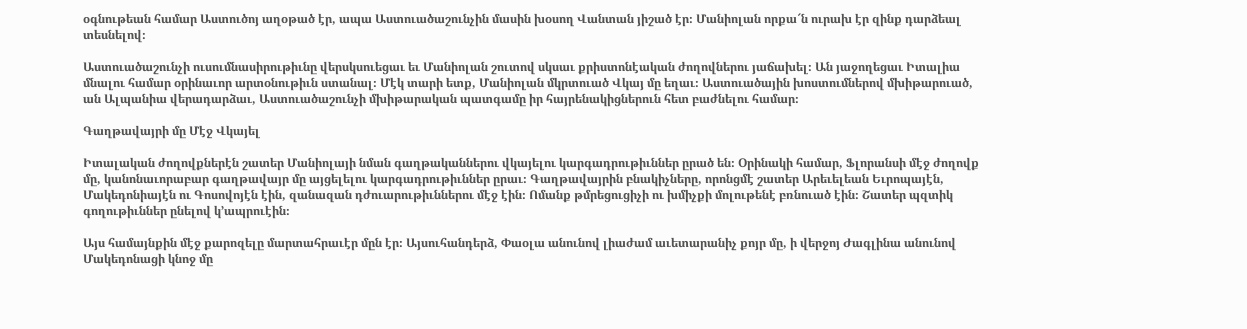օգնութեան համար Աստուծոյ աղօթած էր, ապա Աստուածաշունչին մասին խօսող Վանտան յիշած էր։ Մանիոլան որքա՜ն ուրախ էր զինք դարձեալ տեսնելով։

Աստուածաշունչի ուսումնասիրութիւնը վերսկսուեցաւ եւ Մանիոլան շուտով սկսաւ քրիստոնէական ժողովներու յաճախել։ Ան յաջողեցաւ Իտալիա մնալու համար օրինաւոր արտօնութիւն ստանալ։ Մէկ տարի ետք, Մանիոլան մկրտուած Վկայ մը եղաւ։ Աստուածային խոստումներով մխիթարուած, ան Ալպանիա վերադարձաւ, Աստուածաշունչի մխիթարական պատգամը իր հայրենակիցներուն հետ բաժնելու համար։

Գաղթավայրի մը Մէջ Վկայել

Իտալական ժողովքներէն շատեր Մանիոլայի նման գաղթականներու վկայելու կարգադրութիւններ ըրած են։ Օրինակի համար, Ֆլորանսի մէջ ժողովք մը, կանոնաւորաբար գաղթավայր մը այցելելու կարգադրութիւններ ըրաւ։ Գաղթավայրին բնակիչները, որոնցմէ շատեր Արեւելեան Եւրոպայէն, Մակեդոնիայէն ու Գոսովոյէն էին, զանազան դժուարութիւններու մէջ էին։ Ոմանք թմրեցուցիչի ու խմիչքի մոլութենէ բռնուած էին։ Շատեր պզտիկ գողութիւններ ընելով կ’ապրուէին։

Այս համայնքին մէջ քարոզելը մարտահրաւէր մըն էր։ Այսուհանդերձ, Փաօլա անունով լիաժամ աւետարանիչ քոյր մը, ի վերջոյ Ժագլինա անունով Մակեդոնացի կնոջ մը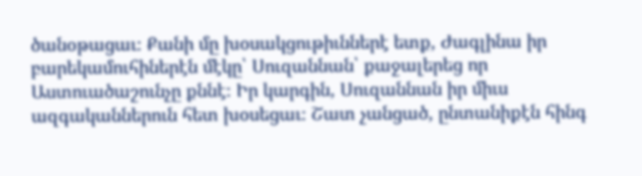ծանօթացաւ։ Քանի մը խօսակցութիւններէ ետք, Ժագլինա իր բարեկամուհիներէն մէկը՝ Սուզաննան՝ քաջալերեց որ Աստուածաշունչը քննէ։ Իր կարգին, Սուզաննան իր միւս ազգականներուն հետ խօսեցաւ։ Շատ չանցած, ընտանիքէն հինգ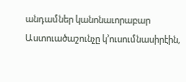անդամներ կանոնաւորաբար Աստուածաշունչը կ’ուսումնասիրէին,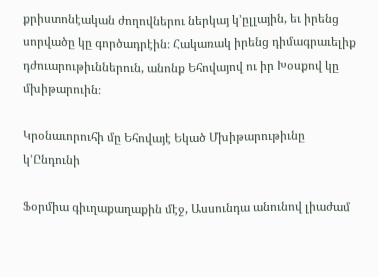քրիստոնէական ժողովներու ներկայ կ’ըլլային, եւ իրենց սորվածը կը գործադրէին։ Հակառակ իրենց դիմագրաւելիք դժուարութիւններուն, անոնք Եհովայով ու իր Խօսքով կը մխիթարուին։

Կրօնաւորուհի մը Եհովայէ Եկած Մխիթարութիւնը կ’Ընդունի

Ֆօրմիա գիւղաքաղաքին մէջ, Ասսունդա անունով լիաժամ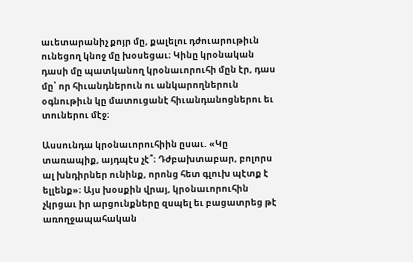աւետարանիչ քոյր մը, քալելու դժուարութիւն ունեցող կնոջ մը խօսեցաւ։ Կինը կրօնական դասի մը պատկանող կրօնաւորուհի մըն էր, դաս մը՝ որ հիւանդներուն ու անկարողներուն օգնութիւն կը մատուցանէ հիւանդանոցներու եւ տուներու մէջ։

Ասսունդա կրօնաւորուհիին ըսաւ. «Կը տառապիք, այդպէս չէ՞։ Դժբախտաբար, բոլորս ալ խնդիրներ ունինք, որոնց հետ գլուխ պէտք է ելլենք»։ Այս խօսքին վրայ, կրօնաւորուհին չկրցաւ իր արցունքները զսպել եւ բացատրեց թէ առողջապահական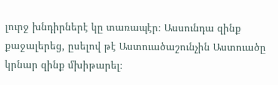լուրջ խնդիրներէ կը տառապէր։ Ասսունդա զինք քաջալերեց, ըսելով թէ Աստուածաշունչին Աստուածը կրնար զինք մխիթարել։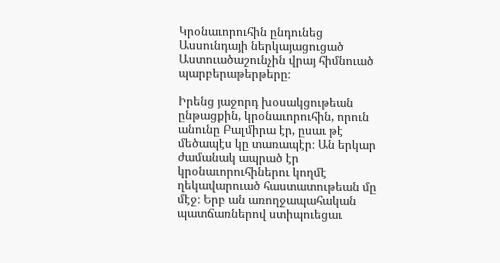Կրօնաւորուհին ընդունեց Ասսունդայի ներկայացուցած Աստուածաշունչին վրայ հիմնուած պարբերաթերթերը։

Իրենց յաջորդ խօսակցութեան ընթացքին, կրօնաւորուհին, որուն անունը Բալմիրա էր, ըսաւ թէ մեծապէս կը տառապէր։ Ան երկար ժամանակ ապրած էր կրօնաւորուհիներու կողմէ ղեկավարուած հաստատութեան մը մէջ։ Երբ ան առողջապահական պատճառներով ստիպուեցաւ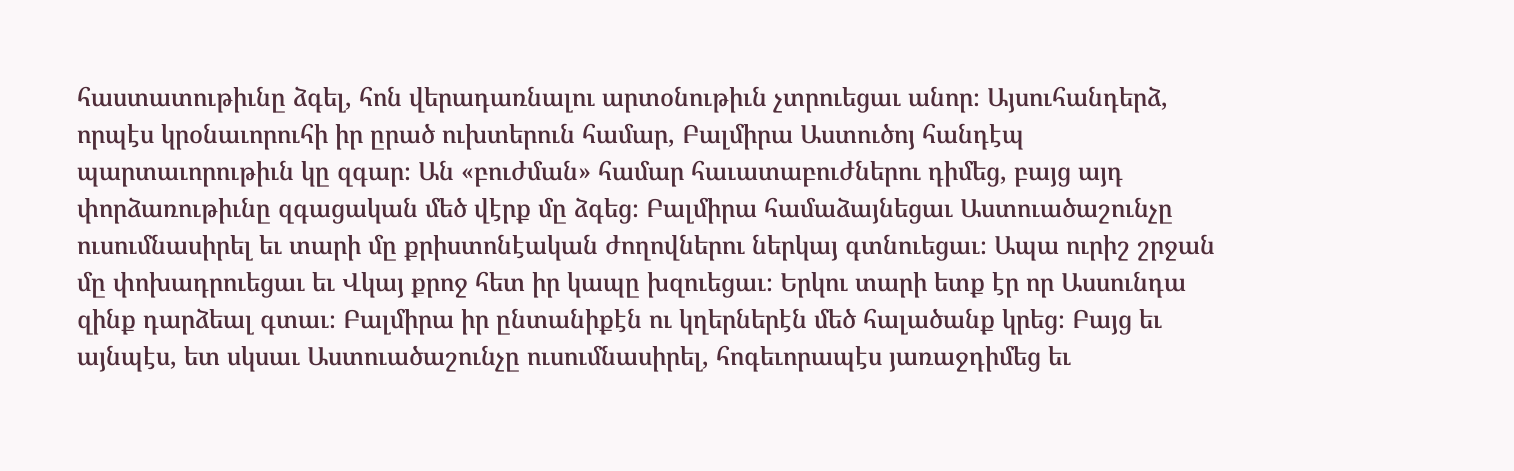հաստատութիւնը ձգել, հոն վերադառնալու արտօնութիւն չտրուեցաւ անոր։ Այսուհանդերձ, որպէս կրօնաւորուհի իր ըրած ուխտերուն համար, Բալմիրա Աստուծոյ հանդէպ պարտաւորութիւն կը զգար։ Ան «բուժման» համար հաւատաբուժներու դիմեց, բայց այդ փորձառութիւնը զգացական մեծ վէրք մը ձգեց։ Բալմիրա համաձայնեցաւ Աստուածաշունչը ուսումնասիրել եւ տարի մը քրիստոնէական ժողովներու ներկայ գտնուեցաւ։ Ապա ուրիշ շրջան մը փոխադրուեցաւ եւ Վկայ քրոջ հետ իր կապը խզուեցաւ։ Երկու տարի ետք էր որ Ասսունդա զինք դարձեալ գտաւ։ Բալմիրա իր ընտանիքէն ու կղերներէն մեծ հալածանք կրեց։ Բայց եւ այնպէս, ետ սկսաւ Աստուածաշունչը ուսումնասիրել, հոգեւորապէս յառաջդիմեց եւ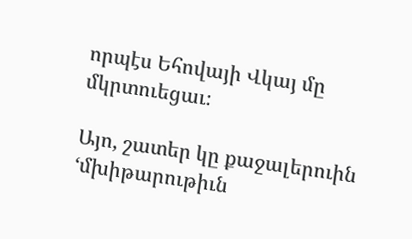որպէս Եհովայի Վկայ մը մկրտուեցաւ։

Այո, շատեր կը քաջալերուին ‘մխիթարութիւն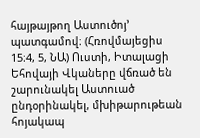հայթայթող Աստուծոյ’ պատգամով։ (Հռովմայեցիս 15։4, 5, ՆԱ) Ուստի, Իտալացի Եհովայի Վկաները վճռած են շարունակել Աստուած ընդօրինակել, մխիթարութեան հոյակապ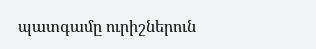պատգամը ուրիշներուն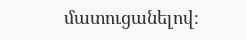մատուցանելով։